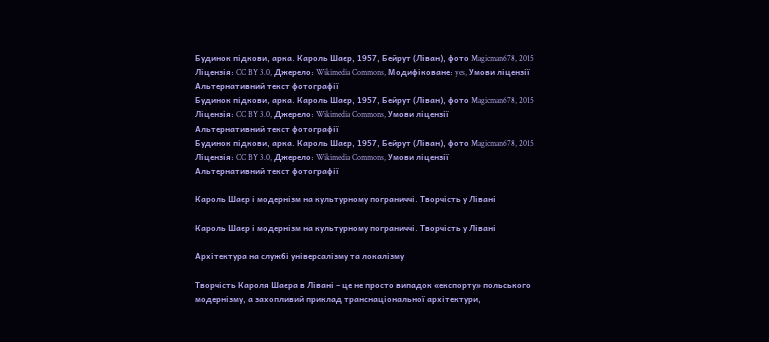Будинок підкови, арка. Кароль Шаєр, 1957, Бейрут (Ліван), фото Magicman678, 2015
Ліцензія: CC BY 3.0, Джерело: Wikimedia Commons, Модифіковане: yes, Умови ліцензії
Альтернативний текст фотографії
Будинок підкови, арка. Кароль Шаєр, 1957, Бейрут (Ліван), фото Magicman678, 2015
Ліцензія: CC BY 3.0, Джерело: Wikimedia Commons, Умови ліцензії
Альтернативний текст фотографії
Будинок підкови, арка. Кароль Шаєр, 1957, Бейрут (Ліван), фото Magicman678, 2015
Ліцензія: CC BY 3.0, Джерело: Wikimedia Commons, Умови ліцензії
Альтернативний текст фотографії

Кароль Шаєр і модернізм на культурному пограниччі. Творчість у Лівані

Кароль Шаєр і модернізм на культурному пограниччі. Творчість у Лівані

Архітектура на службі універсалізму та локалізму

Творчість Кароля Шаєра в Лівані – це не просто випадок «експорту» польського модернізму, а захопливий приклад транснаціональної архітектури,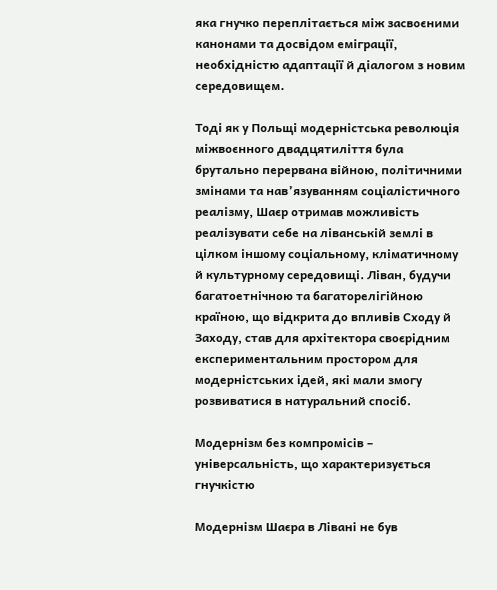яка гнучко переплітається між засвоєними канонами та досвідом еміграції, необхідністю адаптації й діалогом з новим середовищем.

Тоді як у Польщі модерністська революція міжвоєнного двадцятиліття була брутально перервана війною, політичними змінами та нав’язуванням соціалістичного реалізму, Шаєр отримав можливість реалізувати себе на ліванській землі в цілком іншому соціальному, кліматичному й культурному середовищі. Ліван, будучи багатоетнічною та багаторелігійною країною, що відкрита до впливів Сходу й Заходу, став для архітектора своєрідним експериментальним простором для модерністських ідей, які мали змогу розвиватися в натуральний спосіб.

Модернізм без компромісів – універсальність, що характеризується гнучкістю

Модернізм Шаєра в Лівані не був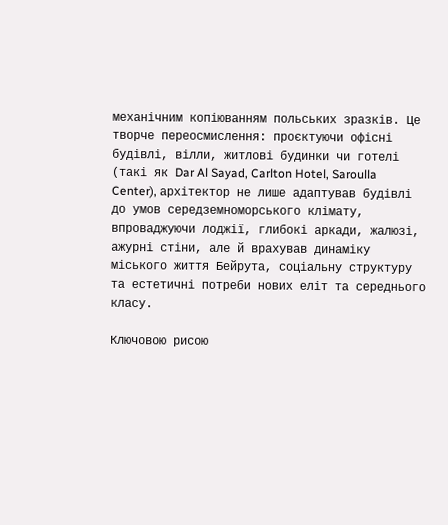механічним копіюванням польських зразків. Це творче переосмислення: проєктуючи офісні будівлі, вілли, житлові будинки чи готелі (такі як Dar Al Sayad, Carlton Hotel, Saroulla Center), архітектор не лише адаптував будівлі до умов середземноморського клімату, впроваджуючи лоджії, глибокі аркади, жалюзі, ажурні стіни, але й врахував динаміку міського життя Бейрута, соціальну структуру та естетичні потреби нових еліт та середнього класу.

Ключовою рисою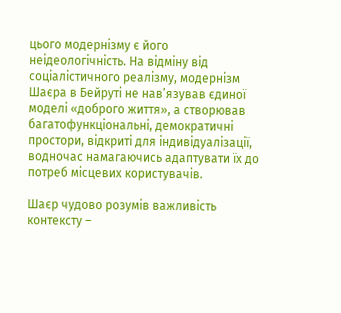цього модернізму є його неідеологічність. На відміну від соціалістичного реалізму, модернізм Шаєра в Бейруті не нав’язував єдиної моделі «доброго життя», а створював багатофункціональні, демократичні простори, відкриті для індивідуалізації, водночас намагаючись адаптувати їх до потреб місцевих користувачів.

Шаєр чудово розумів важливість контексту –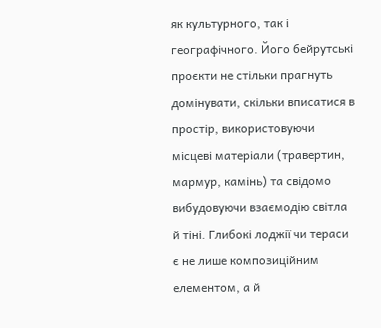як культурного, так і географічного. Його бейрутські проєкти не стільки прагнуть домінувати, скільки вписатися в простір, використовуючи місцеві матеріали (травертин, мармур, камінь) та свідомо вибудовуючи взаємодію світла й тіні. Глибокі лоджії чи тераси є не лише композиційним елементом, а й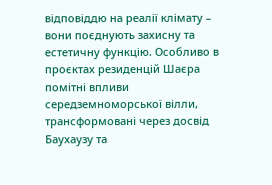відповіддю на реалії клімату – вони поєднують захисну та естетичну функцію. Особливо в проєктах резиденцій Шаєра помітні впливи середземноморської вілли, трансформовані через досвід Баухаузу та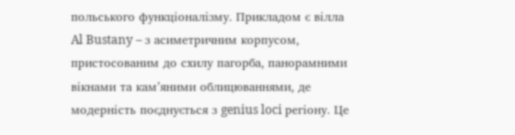польського функціоналізму. Прикладом є вілла Al Bustany – з асиметричним корпусом, пристосованим до схилу пагорба, панорамними вікнами та кам’яними облицюваннями, де модерність поєднується з genius loci регіону. Це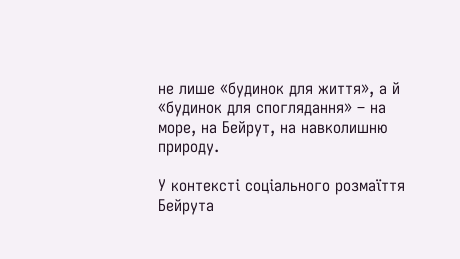не лише «будинок для життя», а й «будинок для споглядання» – на море, на Бейрут, на навколишню природу.

У контексті соціального розмаїття Бейрута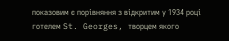показовим є порівняння з відкритим у 1934 році готелем St. Georges, творцем якого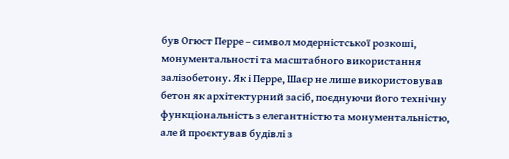був Огюст Перре – символ модерністської розкоші, монументальності та масштабного використання залізобетону. Як і Перре, Шаєр не лише використовував бетон як архітектурний засіб, поєднуючи його технічну функціональність з елегантністю та монументальністю, але й проєктував будівлі з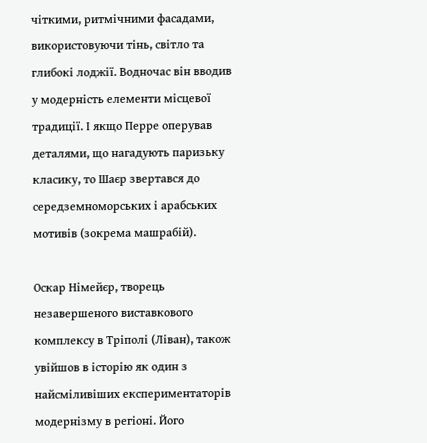чіткими, ритмічними фасадами, використовуючи тінь, світло та глибокі лоджії. Водночас він вводив у модерність елементи місцевої традиції. І якщо Перре оперував деталями, що нагадують паризьку класику, то Шаєр звертався до середземноморських і арабських мотивів (зокрема машрабій).

Оскар Німейєр, творець незавершеного виставкового комплексу в Тріполі (Ліван), також увійшов в історію як один з найсміливіших експериментаторів модернізму в регіоні. Його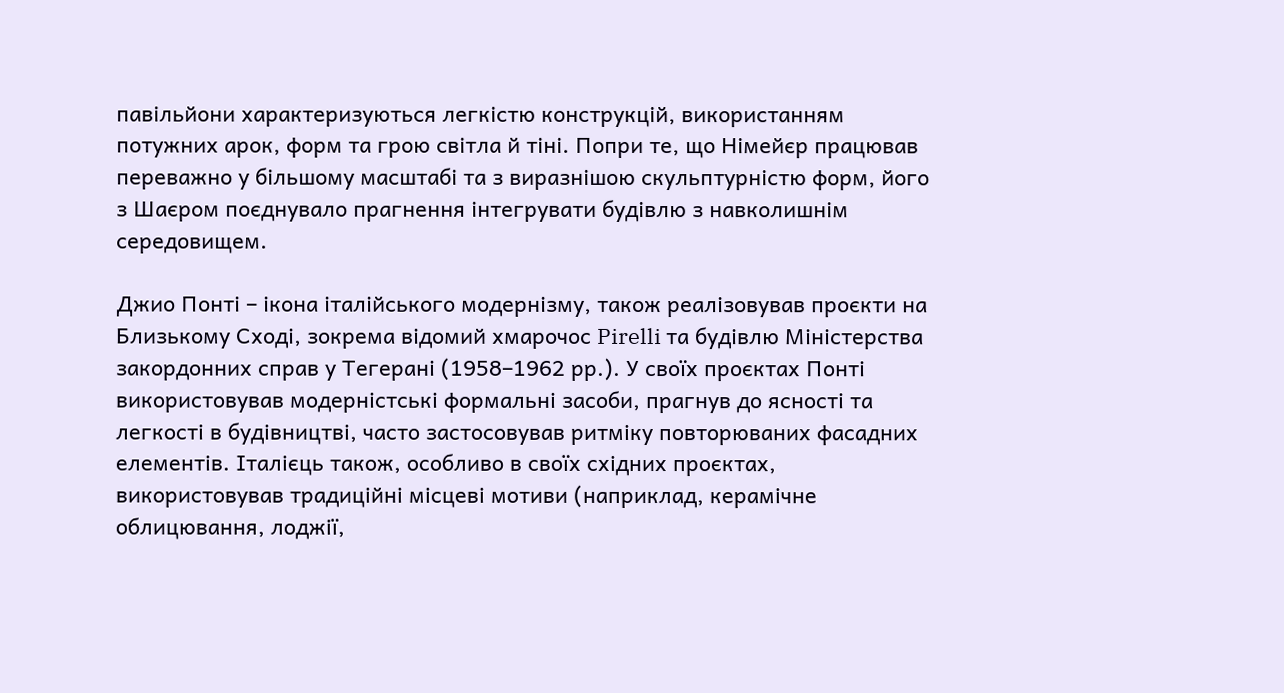павільйони характеризуються легкістю конструкцій, використанням потужних арок, форм та грою світла й тіні. Попри те, що Німейєр працював переважно у більшому масштабі та з виразнішою скульптурністю форм, його з Шаєром поєднувало прагнення інтегрувати будівлю з навколишнім середовищем.

Джио Понті – ікона італійського модернізму, також реалізовував проєкти на Близькому Сході, зокрема відомий хмарочос Pirelli та будівлю Міністерства закордонних справ у Тегерані (1958–1962 рр.). У своїх проєктах Понті використовував модерністські формальні засоби, прагнув до ясності та легкості в будівництві, часто застосовував ритміку повторюваних фасадних елементів. Італієць також, особливо в своїх східних проєктах, використовував традиційні місцеві мотиви (наприклад, керамічне облицювання, лоджії,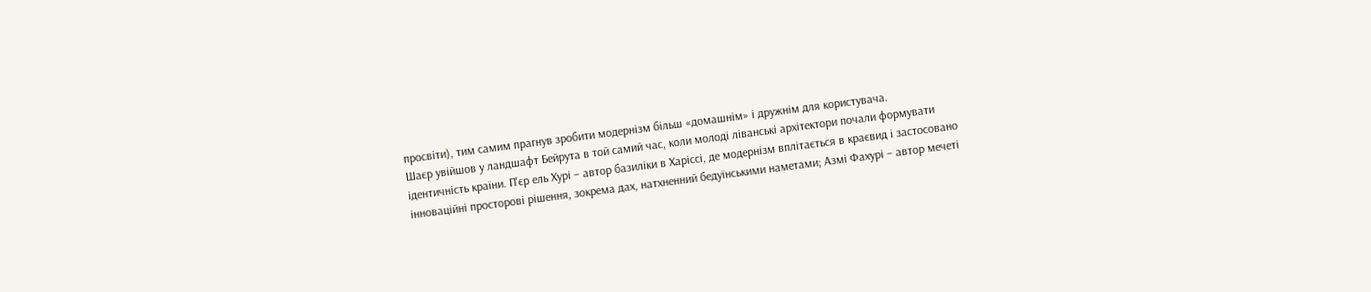просвіти), тим самим прагнув зробити модернізм більш «домашнім» і дружнім для користувача.
Шаєр увійшов у ландшафт Бейрута в той самий час, коли молоді ліванські архітектори почали формувати ідентичність країни. П'єр ель Хурі – автор базиліки в Харіссі, де модернізм вплітається в краєвид і застосовано інноваційні просторові рішення, зокрема дах, натхненний бедуїнськими наметами; Азмі Фахурі – автор мечеті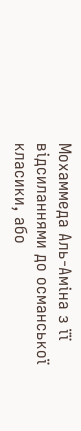Мохаммеда Аль-Аміна з її відсиланнями до османської класики, або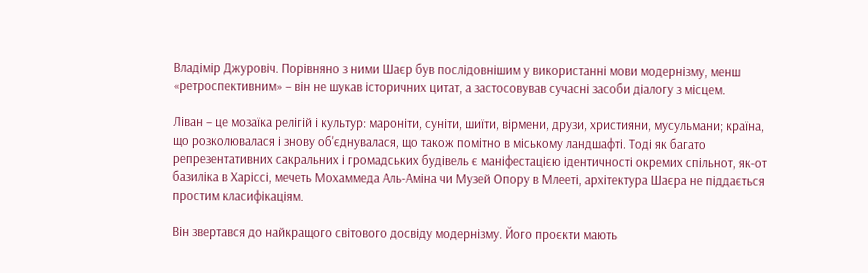Владімір Джуровіч. Порівняно з ними Шаєр був послідовнішим у використанні мови модернізму, менш «ретроспективним» – він не шукав історичних цитат, а застосовував сучасні засоби діалогу з місцем.

Ліван – це мозаїка релігій і культур: мароніти, суніти, шиїти, вірмени, друзи, християни, мусульмани; країна, що розколювалася і знову об'єднувалася, що також помітно в міському ландшафті. Тоді як багато репрезентативних сакральних і громадських будівель є маніфестацією ідентичності окремих спільнот, як-от базиліка в Харіссі, мечеть Мохаммеда Аль-Аміна чи Музей Опору в Млееті, архітектура Шаєра не піддається простим класифікаціям.

Він звертався до найкращого світового досвіду модернізму. Його проєкти мають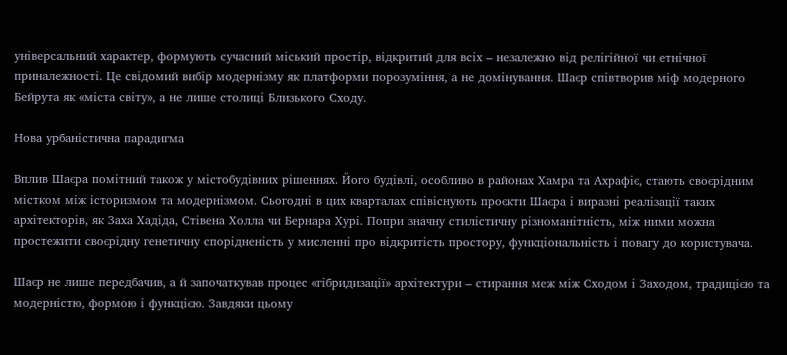універсальний характер, формують сучасний міський простір, відкритий для всіх – незалежно від релігійної чи етнічної приналежності. Це свідомий вибір модернізму як платформи порозуміння, а не домінування. Шаєр співтворив міф модерного Бейрута як «міста світу», а не лише столиці Близького Сходу.

Нова урбаністична парадигма

Вплив Шаєра помітний також у містобудівних рішеннях. Його будівлі, особливо в районах Хамра та Ахрафіє, стають своєрідним містком між історизмом та модернізмом. Сьогодні в цих кварталах співіснують проєкти Шаєра і виразні реалізації таких архітекторів, як Заха Хадіда, Стівена Холла чи Бернара Хурі. Попри значну стилістичну різноманітність, між ними можна простежити своєрідну генетичну спорідненість у мисленні про відкритість простору, функціональність і повагу до користувача.

Шаєр не лише передбачив, а й започаткував процес «гібридизації» архітектури – стирання меж між Сходом і Заходом, традицією та модерністю, формою і функцією. Завдяки цьому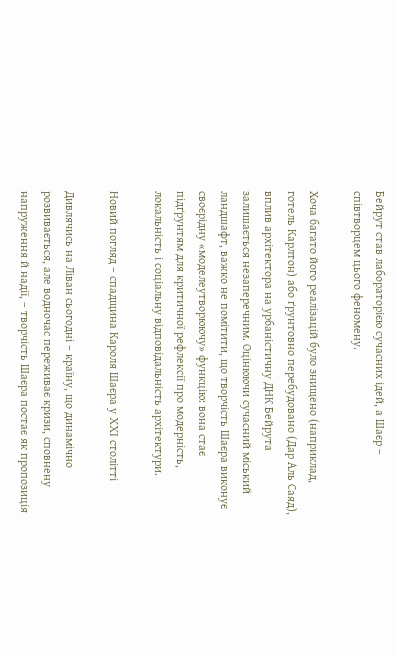Бейрут став лабораторією сучасних ідей, а Шаєр – співтворцем цього феномену.

Хоча багато його реалізацій було знищено (наприклад, готель Карлтон) або ґрунтовно перебудовано (Дар Аль Саяд), вплив архітектора на урбаністичну ДНК Бейрута залишається незаперечним. Оцінюючи сучасний міський ландшафт, важко не помітити, що творчість Шаєра виконує своєрідну «моделеутворюючу» функцію: вона стає підґрунтям для критичної рефлексії про модерність, локальність і соціальну відповідальність архітектури.

Новий погляд – спадщина Кароля Шаєра у XXI столітті

Дивлячись на Ліван сьогодні – країну, що динамічно розвивається, але водночас переживає кризи, сповнену напруження й надії, – творчість Шаєра постає як пропозиція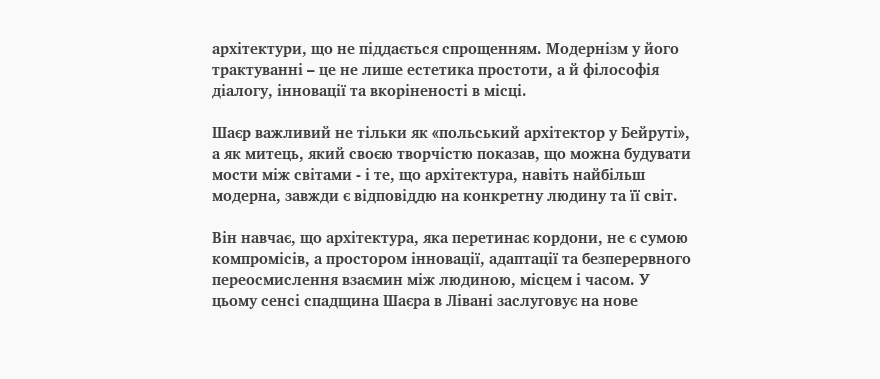архітектури, що не піддається спрощенням. Модернізм у його трактуванні – це не лише естетика простоти, а й філософія діалогу, інновації та вкоріненості в місці.

Шаєр важливий не тільки як «польський архітектор у Бейруті», а як митець, який своєю творчістю показав, що можна будувати мости між світами - і те, що архітектура, навіть найбільш модерна, завжди є відповіддю на конкретну людину та її світ.

Він навчає, що архітектура, яка перетинає кордони, не є сумою компромісів, а простором інновації, адаптації та безперервного переосмислення взаємин між людиною, місцем і часом. У цьому сенсі спадщина Шаєра в Лівані заслуговує на нове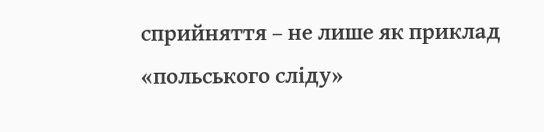сприйняття – не лише як приклад «польського сліду»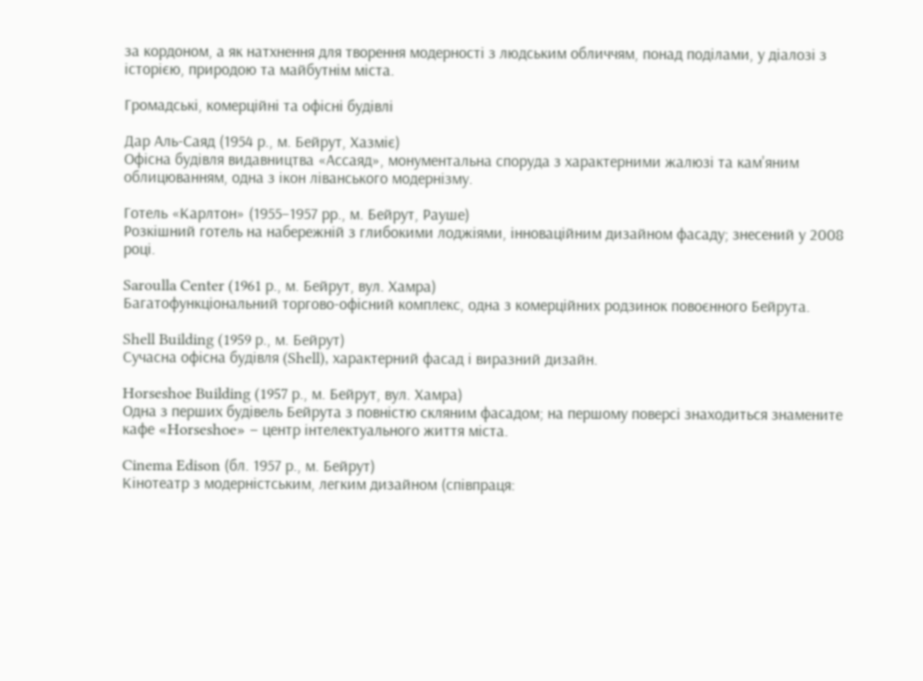за кордоном, а як натхнення для творення модерності з людським обличчям, понад поділами, у діалозі з історією, природою та майбутнім міста.

Громадські, комерційні та офісні будівлі

Дар Аль-Саяд (1954 р., м. Бейрут, Хазміє)
Офісна будівля видавництва «Ассаяд», монументальна споруда з характерними жалюзі та кам'яним облицюванням, одна з ікон ліванського модернізму.

Готель «Карлтон» (1955–1957 рр., м. Бейрут, Рауше)
Розкішний готель на набережній з глибокими лоджіями, інноваційним дизайном фасаду; знесений у 2008 році.

Saroulla Center (1961 р., м. Бейрут, вул. Хамра)
Багатофункціональний торгово-офісний комплекс, одна з комерційних родзинок повоєнного Бейрута.

Shell Building (1959 р., м. Бейрут)
Сучасна офісна будівля (Shell), характерний фасад і виразний дизайн.

Horseshoe Building (1957 р., м. Бейрут, вул. Хамра)
Одна з перших будівель Бейрута з повністю скляним фасадом; на першому поверсі знаходиться знамените кафе «Horseshoe» – центр інтелектуального життя міста.

Cinema Edison (бл. 1957 р., м. Бейрут)
Кінотеатр з модерністським, легким дизайном (співпраця: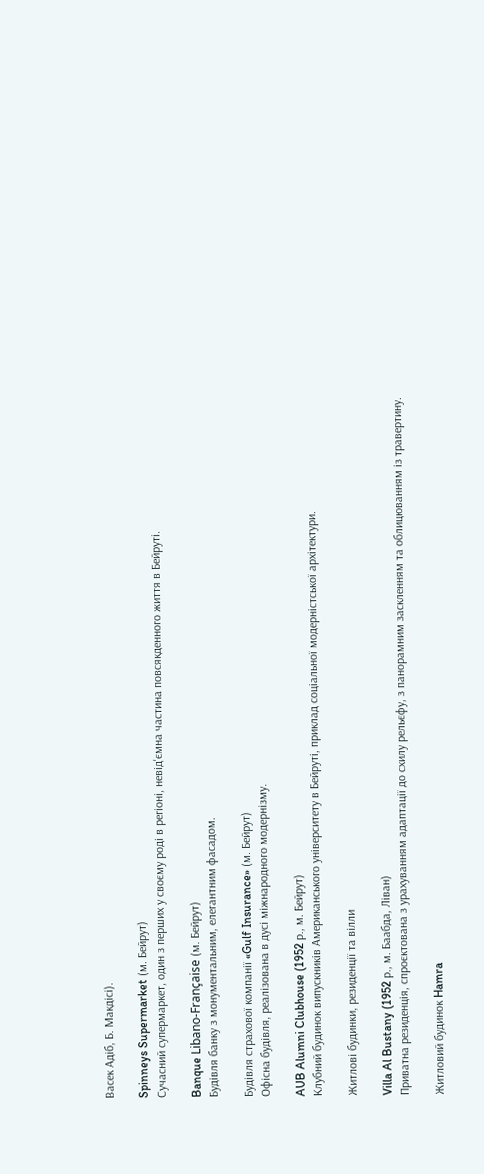Васек Адіб, Б. Макдісі).

Spinneys Supermarket (м. Бейрут)
Сучасний супермаркет, один з перших у своєму роді в регіоні, невід'ємна частина повсякденного життя в Бейруті.

Banque Libano-Française (м. Бейрут)
Будівля банку з монументальним, елегантним фасадом.

Будівля страхової компанії «Gulf Insurance» (м. Бейрут)
Офісна будівля, реалізована в дусі міжнародного модернізму.

AUB Alumni Clubhouse (1952 р., м. Бейрут)
Клубний будинок випускників Американського університету в Бейруті, приклад соціальної модерністської архітектури.

Житлові будинки, резиденції та вілли

Villa Al Bustany (1952 р., м. Баабда, Ліван)
Приватна резиденція, спроєктована з урахуванням адаптації до схилу рельєфу, з панорамним заскленням та облицюванням із травертину.

Житловий будинок Hamra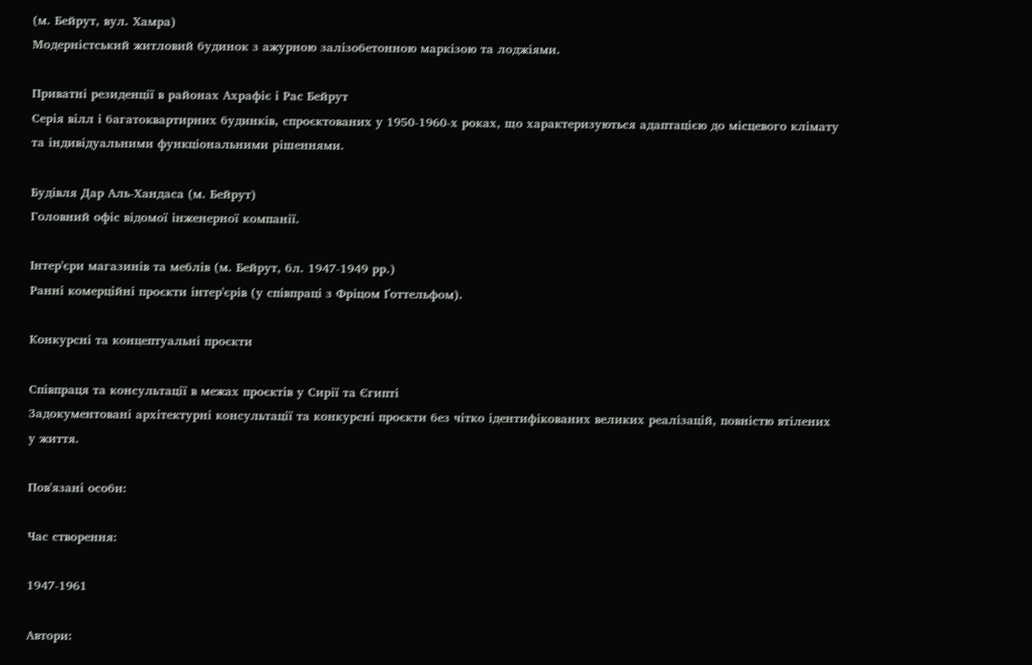(м. Бейрут, вул. Хамра)
Модерністський житловий будинок з ажурною залізобетонною маркізою та лоджіями.

Приватні резиденції в районах Ахрафіє і Рас Бейрут
Серія вілл і багатоквартирних будинків, спроєктованих у 1950-1960-х роках, що характеризуються адаптацією до місцевого клімату та індивідуальними функціональними рішеннями.

Будівля Дар Аль-Хандаса (м. Бейрут)
Головний офіс відомої інженерної компанії.

Інтер'єри магазинів та меблів (м. Бейрут, бл. 1947-1949 рр.)
Ранні комерційні проєкти інтер'єрів (у співпраці з Фріцом Ґоттельфом).

Конкурсні та концептуальні проєкти

Співпраця та консультації в межах проєктів у Сирії та Єгипті
Задокументовані архітектурні консультації та конкурсні проєкти без чітко ідентифікованих великих реалізацій, повністю втілених у життя.

Пов'язані особи:

Час створення:

1947-1961

Автори: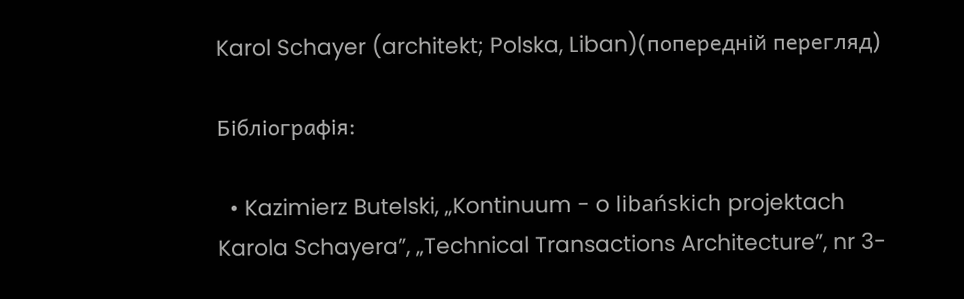Karol Schayer (architekt; Polska, Liban)(попередній перегляд)

Бібліографія:

  • Kazimierz Butelski, „Kontinuum - o libańskich projektach Karola Schayera”, „Technical Transactions Architecture”, nr 3-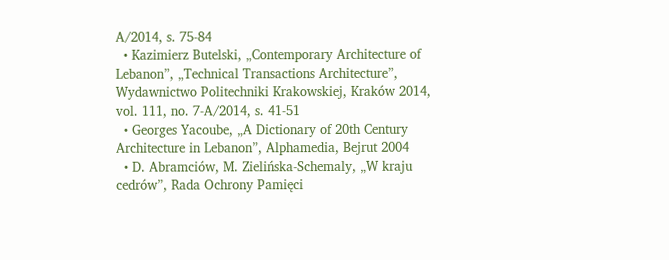A/2014, s. 75-84
  • Kazimierz Butelski, „Contemporary Architecture of Lebanon”, „Technical Transactions Architecture”, Wydawnictwo Politechniki Krakowskiej, Kraków 2014, vol. 111, no. 7-A/2014, s. 41-51
  • Georges Yacoube, „A Dictionary of 20th Century Architecture in Lebanon”, Alphamedia, Bejrut 2004
  • D. Abramciów, M. Zielińska-Schemaly, „W kraju cedrów”, Rada Ochrony Pamięci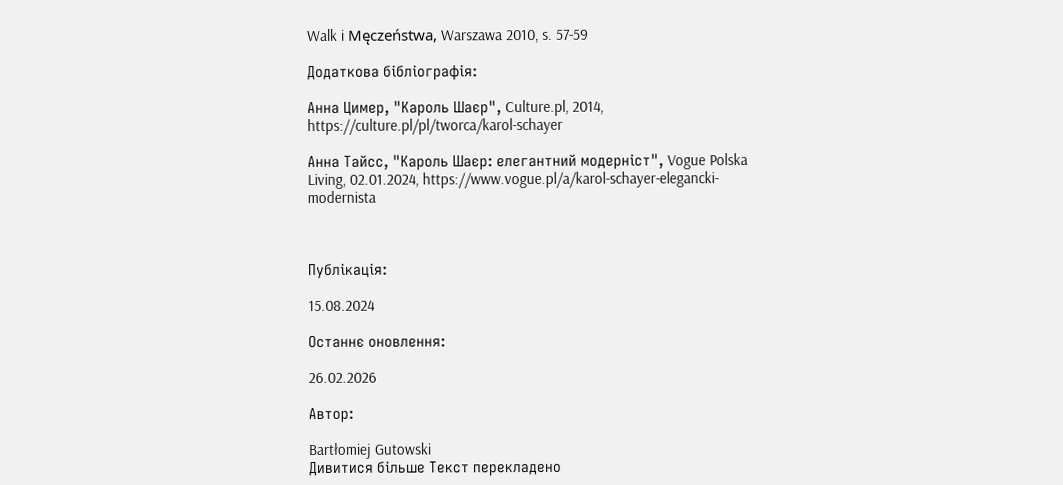Walk i Męczeństwa, Warszawa 2010, s. 57-59

Додаткова бібліографія:

Анна Цимер, "Кароль Шаєр", Culture.pl, 2014, https://culture.pl/pl/tworca/karol-schayer

Анна Тайсс, "Кароль Шаєр: елегантний модерніст", Vogue Polska Living, 02.01.2024, https://www.vogue.pl/a/karol-schayer-elegancki-modernista



Публікація:

15.08.2024

Останнє оновлення:

26.02.2026

Автор:

Bartłomiej Gutowski
Дивитися більше Текст перекладено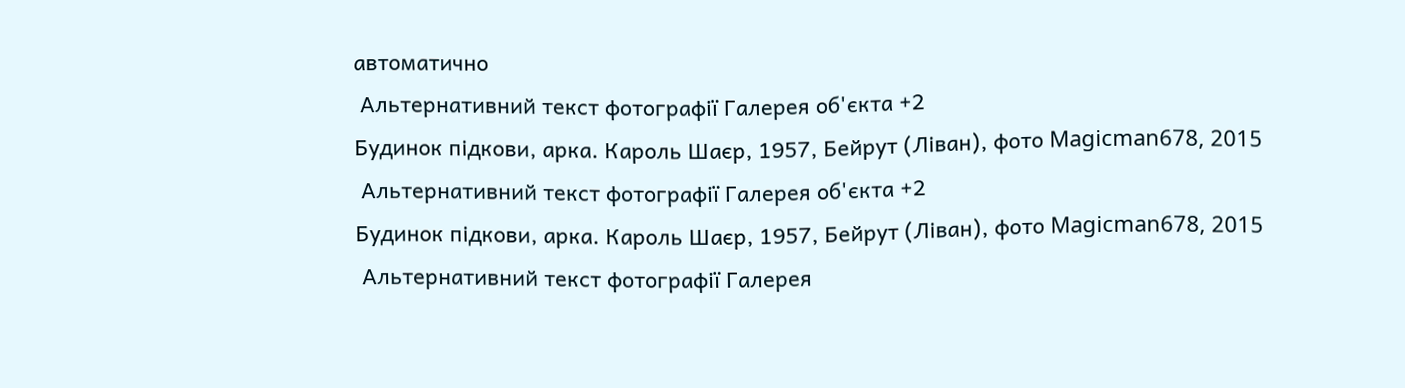автоматично
 Альтернативний текст фотографії Галерея об'єкта +2
Будинок підкови, арка. Кароль Шаєр, 1957, Бейрут (Ліван), фото Magicman678, 2015
 Альтернативний текст фотографії Галерея об'єкта +2
Будинок підкови, арка. Кароль Шаєр, 1957, Бейрут (Ліван), фото Magicman678, 2015
 Альтернативний текст фотографії Галерея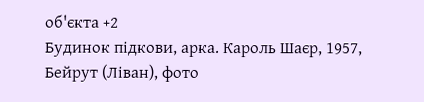об'єкта +2
Будинок підкови, арка. Кароль Шаєр, 1957, Бейрут (Ліван), фото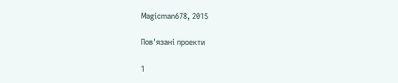Magicman678, 2015

Пов'язані проекти

1